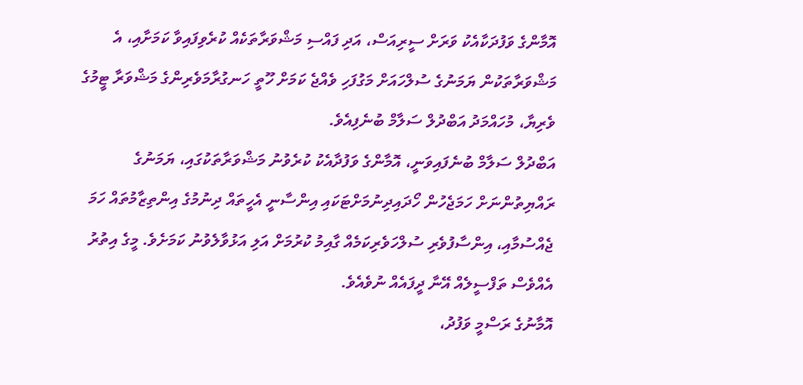އޮމާންގެ ވަފުދަކާއެކު ވަރަށް ސީރިއަސް، އަދި ފައްސި މަޝްވަރާތަކެއް ކުރެވިފައިވާ ކަމަށާއި، އެ މަޝްވަރާތަކުން ޔަމަނުގެ ސުލްހައަށް މަގުފަހި ވެއްޖެ ކަމަށް ހޫތީ ހަނގުރާމަވެރިންގެ މަޝްވަރާ ޓީމުގެ ވެރިޔާ، މުހައްމަދު އަބްދުލް ސަލާމް ބުނެފިއެވެ.
އަބްދުލް ސަލާމް ބުނެފައިވަނީ، އޮމާންގެ ވަފުދާއެކު ކުރެވުނު މަޝްވަރާތަކުގައި، ޔަމަނުގެ ރައްޔިތުންނަށް ހަމަޖެހުން ހޯދައިދިނުމަށްޓަކައި އިންސާނީ އެހީތައް ދިނުމުގެ އިންތިޒާމުތައް ހަމަ ޖެއްސުމާއި، އިންސާފުވެރި ސުލްހަވެރިކަމެއް ގާއިމު ކުރުމަށް އަލި އަޅުވާލެވުނު ކަމަށެވެ. މީގެ އިތުރު އެއްވެސް ތަފްސީލެއް އޭނާ ދީފައެއް ނުވެއެވެ.
އޮމާނުގެ ރަސްމީ ވަފުދު،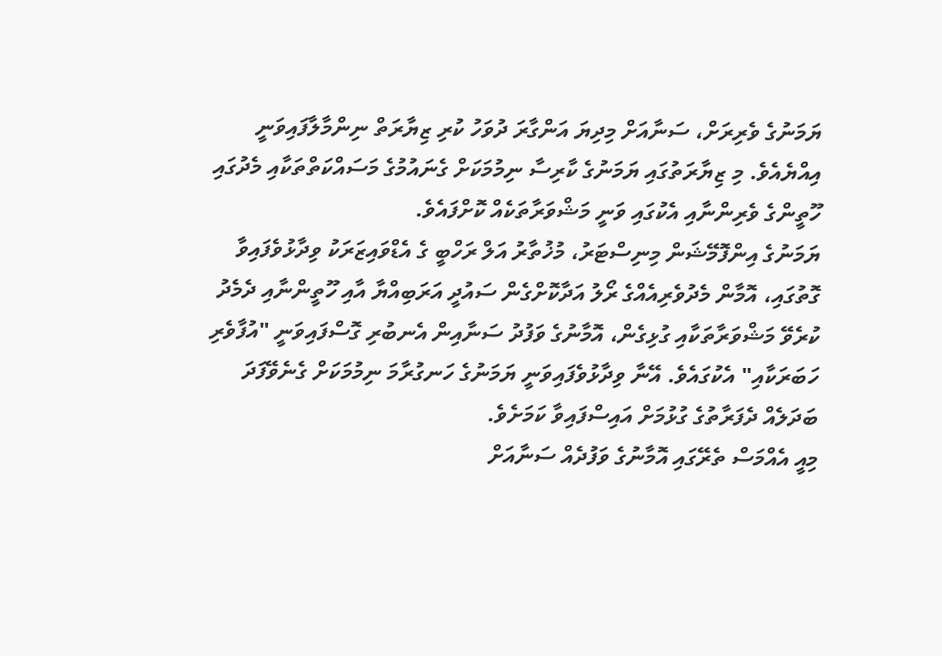ޔަމަނުގެ ވެރިރަށް، ސަނާއަށް މިދިޔަ އަންގާރަ ދުވަހު ކުރި ޒިޔާރަތް ނިންމާލާފައިވަނީ އިއްޔެއެވެ. މި ޒިޔާރަތުގައި ޔަމަނުގެ ކާރިސާ ނިމުމަކަށް ގެނައުމުގެ މަސައްކަތްތަކާއި މެދުގައި ހޫތީންގެ ވެރިންނާއި އެކުގައި ވަނީ މަޝްވަރާތަކެއް ކޮށްފައެވެ.
ޔަމަނުގެ އިންފޮމޭޝަން މިނިސްޓަރު، މުޚުތާރު އަލް ރަހްބީ ގެ އެޑްވައިޒަރަކު ވިދާޅުވެފައިވާ ގޮތުގައި، އޮމާން މެދުވެރިއެއްގެ ރޯލު އަދާކޮށްގެން ސައުދީ އަރަބިއްޔާ އާއި ހޫތީންނާއި ދެމެދު ކުރެވޭ މަޝްވަރާތަކާއި ގުޅިގެން، އޮމާނުގެ ވަފުދު ސަނާއިން އެނބުރި ގޮސްފައިވަނީ "އުފާވެރި ހަބަރަކާއި" އެކުގައެވެ. އޭނާ ވިދާޅުވެފައިވަނީ ޔަމަނުގެ ހަނގުރާމަ ނިމުމަކަށް ގެނެވޭފަދަ ބަދަލެއް ދެފަރާތުގެ ގުޅުމަށް އައިސްފައިވާ ކަމަށެވެ.
މިއީ އެއްމަސް ތެރޭގައި އޮމާނުގެ ވަފުދެއް ސަނާއަށް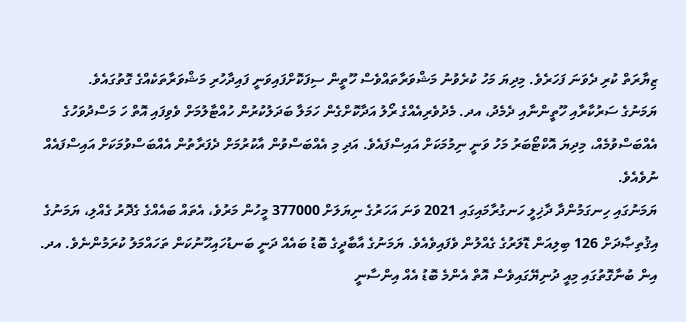ޒިޔާރަތް ކުރި ދެވަނަ ފަހަރެވެ. މިދިޔަ މަހު ކުރެވުނު މަޝްވަރާތައްވެސް ހޫތީން ސިފަކޮށްފައިވަނީ ފައިދާހުރި މަޝްވަރާތަކެއްގެ ގޮތުގައެވެ.
ޔަމަނުގެ ސަރުކާރާއި ހޫތީންނާއި ދެމެދު، އދ. މެދުވެރިއެއްގެ ރޯލު އަދާކޮށްގެން ހަމަލާ ބަދަލުކުރުން ހުއްޓާލުމަށް ވެވިފައި އޮތް ހަ މަސްދުވަހުގެ އެއްބަސްވުމެއް، މިދިޔަ އޮކްޓޯބަރު މަހު ވަނީ ނިމުމަކަށް އައިސްފައެވެ. އަދި މި އެއްބަސްވުން އާކުރުމަށް ދެފަރާތުން އެއްބަސްވުމަކަށް އައިސްފައެއް ނުވެއެވެ.
ޔަމަނުގައި ހިނގަމުންދާ ދާޚިލީ ހަނގުރާމައިގައި 2021 ވަނަ އަހަރުގެ ނިޔަލަށް 377000 މީހުން މަރުވެ، އެތައް ބައެއްގެ ގެދޮރު ގެއްލި، ޔަމަނުގެ އިޤުތިޞާދަށް 126 ބިލިއަން ޑޮލަރުގެ ގެއްލުން ވެފައިވެއެވެ. ޔަމަނުގެ އާބާދީގެ ބޮޑު ބައެއް ދަނީ ބަނޑުހައިހޫނުކަން ތަހައްމަލު ކުރަމުންނެވެ. އދ. އިން ބުނާގޮތުގައި މިއީ ދުނިޔޭގައިވެސް އޮތް އެންމެ ބޮޑު އެއް އިންސާނީ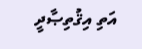އަތި އިޤުތިޞާދީ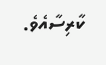ކާރިސާއެވެ.